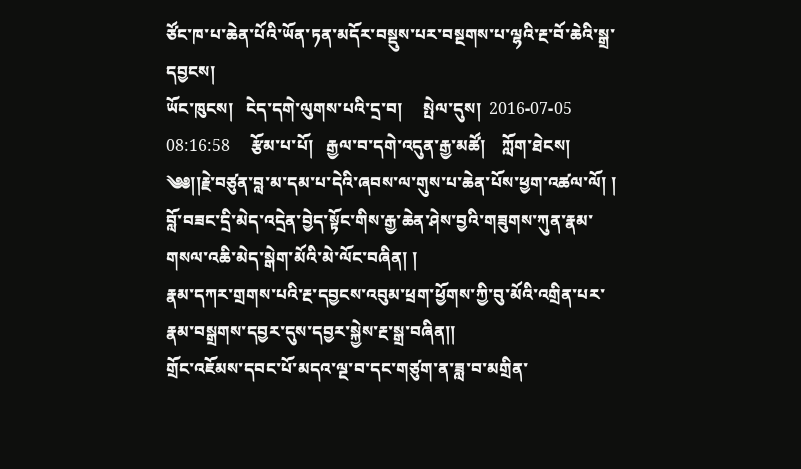ཙོང་ཁ་པ་ཆེན་པོའི་ཡོན་ཏན་མདོར་བསྡུས་པར་བསྔགས་པ་ལྷའི་རྔ་བོ་ཆེའི་སྒྲ་དབྱངས།
ཡོང་ཁུངས།   ངེད་དགེ་ལུགས་པའི་དྲ་བ།     སྤེལ་དུས།  2016-07-05 08:16:58     རྩོམ་པ་པོ།   རྒྱལ་བ་དགེ་འདུན་རྒྱ་མཚོ།    ཀློག་ཐེངས།
༄༅།།རྗེ་བཙུན་བླ་མ་དམ་པ་དེའི་ཞབས་ལ་གུས་པ་ཆེན་པོས་ཕྱག་འཚལ་ལོ། །
བློ་བཟང་དྲི་མེད་འདྲེན་བྱེད་སྟོང་གིས་རྒྱ་ཆེན་ཤེས་བྱའི་གཟུགས་ཀུན་རྣམ་གསལ་འཆི་མེད་སྒེག་མོའི་མེ་ལོང་བཞིན། །
རྣམ་དཀར་གྲགས་པའི་རྔ་དབྱངས་འབུམ་ཕྲག་ཕྱོགས་ཀྱི་བུ་མོའི་འགྲིན་པར་རྣམ་བསྒྲགས་དབྱར་དུས་དབྱར་སྐྱེས་རྔ་སྒྲ་བཞིན།།
གྲོང་འཇོམས་དབང་པོ་མདའ་ལྔ་བ་དང་གཙུག་ན་ཟླ་བ་མགྲིན་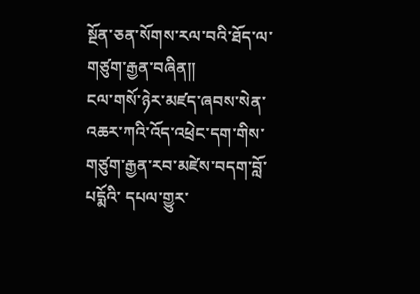སྔོན་ཅན་སོགས་རལ་བའི་ཐོད་ལ་གཙུག་རྒྱན་བཞིན།།
ངལ་གསོ་ཉེར་མཛད་ཞབས་སེན་འཆར་ཀའི་འོད་འཕྲེང་དག་གིས་གཙུག་རྒྱན་རབ་མཛེས་བདག་བློ་པདྨོའི་ དཔལ་གྱུར་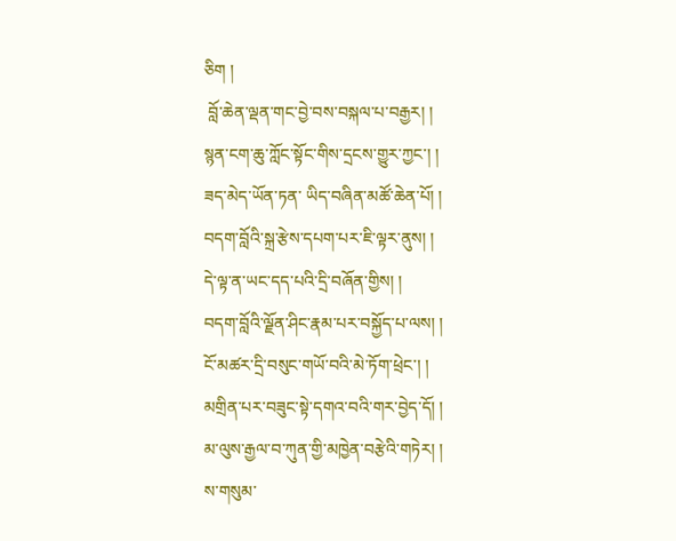ཅིག །
 བློ་ཆེན་ལྡན་གང་བྱེ་བས་བསྐལ་པ་བརྒྱར། །
སྙན་ངག་ཆུ་ཀློང་སྟོང་གིས་དྲངས་གྱུར་ཀྱང་། །
ཟད་མེད་ཡོན་ཏན་ ཡིད་བཞིན་མཚོ་ཆེན་པོ། །
བདག་བློའི་སྐྲ་རྩེས་དཔག་པར་ཇི་ལྟར་ནུས། །
དེ་ལྟ་ན་ཡང་དད་པའི་དྲི་བཞོན་གྱིས། །
བདག་བློའི་ལྗོན་ཤིང་རྣམ་པར་བསྐྱོད་པ་ལས། །
ངོ་མཚར་དྲི་བསུང་གཡོ་བའི་མེ་ཏོག་ཕྲེང་། །
མགྲིན་པར་བཟུང་སྟེ་དགའ་བའི་གར་བྱེད་དོ། །
མ་ལུས་རྒྱལ་བ་ཀུན་གྱི་མཁྱེན་བརྩེའི་གཏེར། །
ས་གསུམ་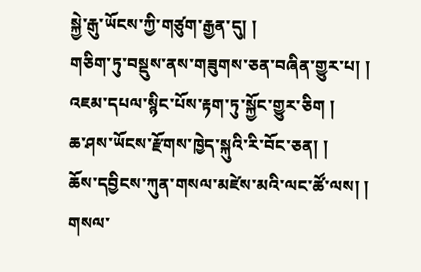སྐྱེ་རྒུ་ཡོངས་ཀྱི་གཙུག་རྒྱན་དུ། །
གཅིག་ཏུ་བསྡུས་ནས་གཟུགས་ཅན་བཞིན་གྱུར་པ། །
འཇམ་དཔལ་སྙིང་པོས་རྟག་ཏུ་སྐྱོང་གྱུར་ཅིག །
ཆ་ཤས་ཡོངས་རྫོགས་ཁྱེད་སྐུའི་རི་བོང་ཅན། །
ཆོས་དབྱིངས་ཀུན་གསལ་མཛེས་མའི་ལང་ཚོ་ལས། །
གསལ་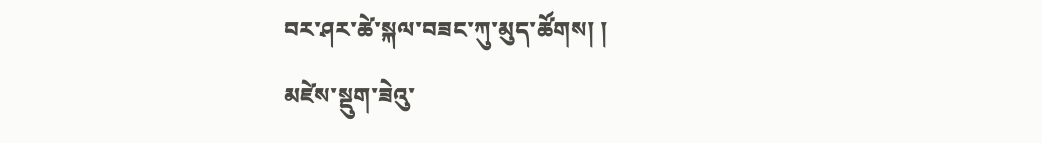བར་ཤར་ཚེ་སྐལ་བཟང་ཀུ་མུད་ཚོགས། །
མཛེས་སྡུག་ཟེའུ་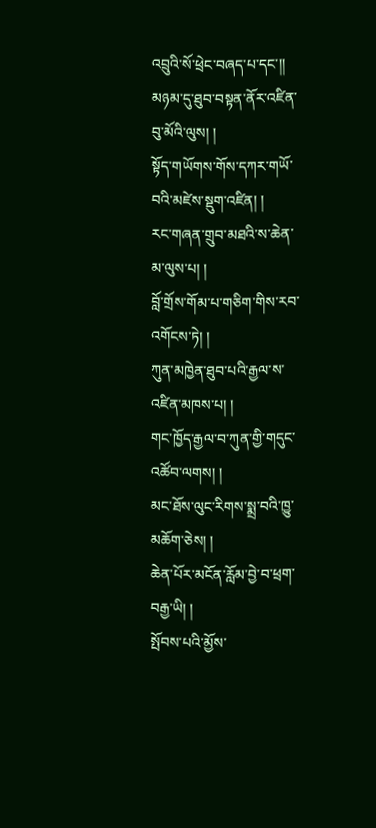འབྲུའི་སོ་ཕྲེང་བཞད་པ་དང་།།
མཉམ་དུ་ཐུབ་བསྟན་ནོར་འཛིན་བུ་མོའི་ལུས། །
སྟོད་གཡོགས་གོས་དཀར་གཡོ་བའི་མཛེས་སྡུག་འཛིན། །
རང་གཞན་གྲུབ་མཐའི་ས་ཆེན་མ་ལུས་པ། །
བློ་གྲོས་གོམ་པ་གཅིག་གིས་རབ་འགོངས་ཏེ། །
ཀུན་མཁྱེན་ཐུབ་པའི་རྒྱལ་ས་འཛིན་མཁས་པ། །
གང་ཁྱོད་རྒྱལ་བ་ཀུན་གྱི་གདུང་འཚོབ་ལགས། །
མང་ཐོས་ལུང་རིགས་སྨྲ་བའི་ཁྱུ་མཆོག་ཅེས། །
ཆེན་པོར་མངོན་རློམ་བྱེ་བ་ཕྲག་བརྒྱ་ཡི། །
སྤོབས་པའི་མྱོས་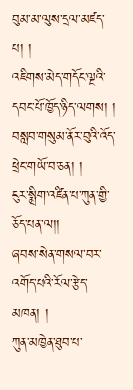བུམ་མ་ལུས་དྲལ་མཛད་པ། །
འཇིགས་མེད་གདོང་ལྔའི་དབང་པོ་ཁྱོད་ཉིད་ལགས། །
བསླབ་གསུམ་ནོར་བུའི་འོད་ཕྲེང་གཡོ་བ་ཅན། །
ངུར་སྨྲིག་འཛིན་པ་ཀུན་གྱི་ཅོད་པན་ལ།།
ཞབས་སེན་གསལ་བར་འགོད་པའི་རོལ་རྩེད་མཁན། །
ཀུན་མཁྱེན་ཐུབ་པ་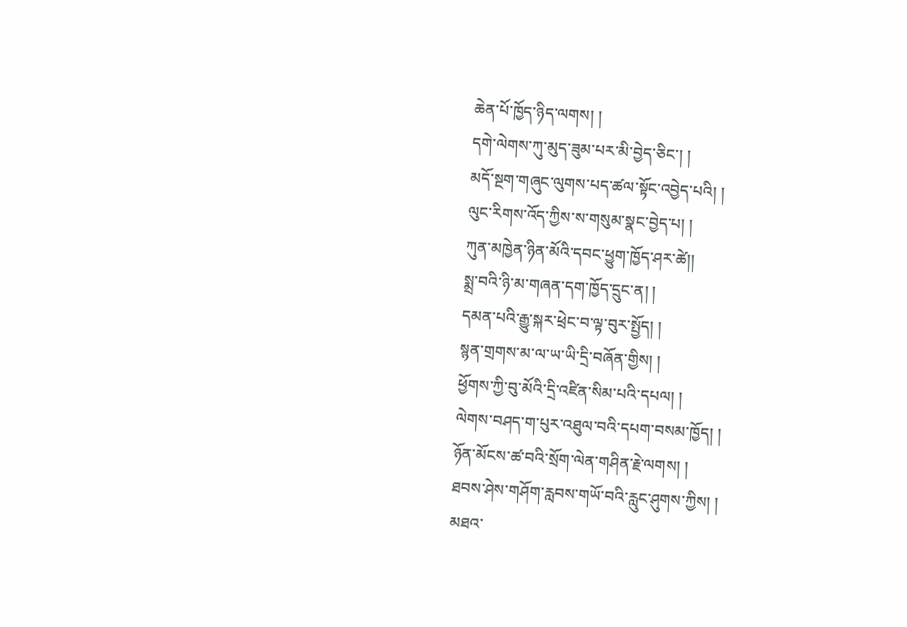ཆེན་པོ་ཁྱོད་ཉིད་ལགས། །
དགེ་ལེགས་ཀུ་མུད་ཟུམ་པར་མི་བྱེད་ཅིང་། །
མདོ་སྔག་གཞུང་ལུགས་པད་ཚལ་སྟོང་འབྱེད་པའི། །
ལུང་རིགས་འོད་ཀྱིས་ས་གསུམ་སྣང་བྱེད་པ། །
ཀུན་མཁྱེན་ཉིན་མོའི་དབང་ཕྱུག་ཁྱོད་ཤར་ཚེ།།
སྨྲ་བའི་ཉི་མ་གཞན་དག་ཁྱོད་དྲུང་ན། །
དམན་པའི་རྒྱུ་སྐར་ཕྲེང་བ་ལྟ་བུར་སྤྱོད། །
སྙན་གྲགས་མ་ལ་ཡ་ཡི་དྲི་བཞོན་གྱིས། །
ཕྱོགས་ཀྱི་བུ་མོའི་དྲི་འཛིན་སིམ་པའི་དཔལ། །
ལེགས་བཤད་ག་པུར་འཐུལ་བའི་དཔག་བསམ་ཁྱོད། །
ཉོན་མོངས་ཚ་བའི་སྲོག་ལེན་གཤིན་རྗེ་ལགས། །
ཐབས་ཤེས་གཤོག་རླབས་གཡོ་བའི་རླུང་ཤུགས་ཀྱིས། །
མཐའ་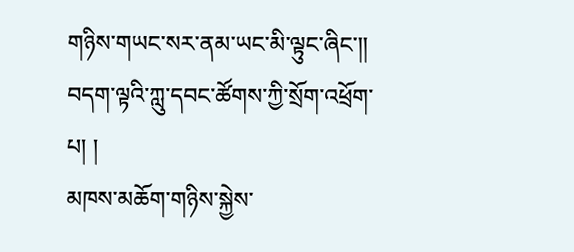གཉིས་གཡང་སར་ནམ་ཡང་མི་ལྟུང་ཞིང་།།
བདག་ལྟའི་ཀླུ་དབང་ཚོགས་ཀྱི་སྲོག་འཕྲོག་པ། །
མཁས་མཆོག་གཉིས་སྐྱེས་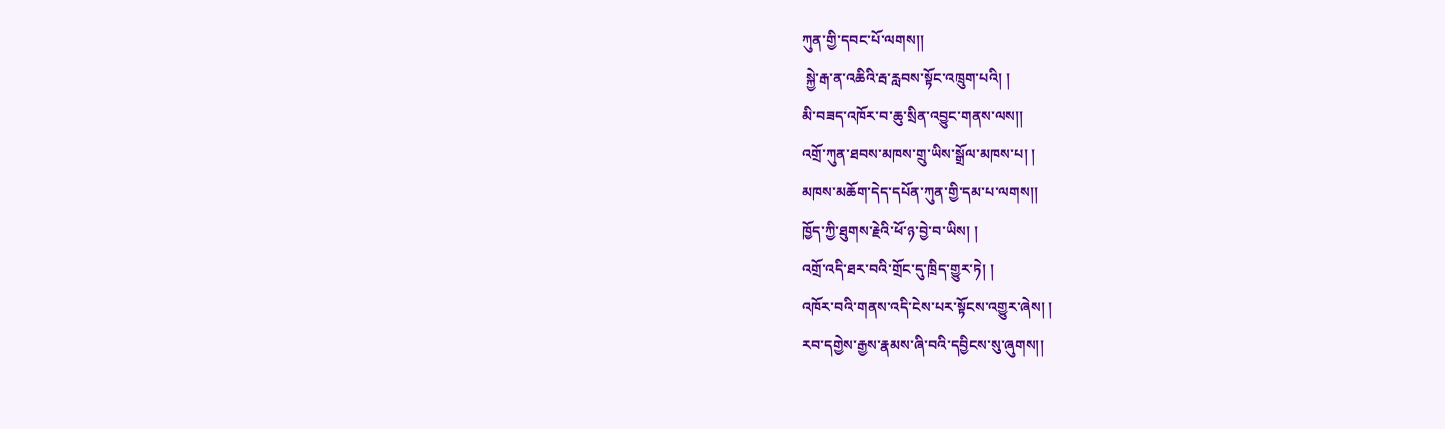ཀུན་གྱི་དབང་པོ་ལགས།།
 སྐྱེ་རྒ་ན་འཆིའི་རྦ་རླབས་སྟོང་འཁྲུག་པའི། །
མི་བཟད་འཁོར་བ་ཆུ་སྲིན་འབྱུང་གནས་ལས།།
འགྲོ་ཀུན་ཐབས་མཁས་གྲུ་ཡིས་སྒྲོལ་མཁས་པ། །
མཁས་མཆོག་དེད་དཔོན་ཀུན་གྱི་དམ་པ་ལགས།།
ཁྱོད་ཀྱི་ཐུགས་རྗེའི་ཕོ་ཉ་བྱེ་བ་ཡིས། །
འགྲོ་འདི་ཐར་བའི་གྲོང་དུ་ཁྲིད་གྱུར་ཏེ། །
འཁོར་བའི་གནས་འདི་ངེས་པར་སྟོངས་འགྱུར་ཞེས། །
རབ་དགྱེས་རྒྱས་རྣམས་ཞི་བའི་དབྱིངས་སུ་ཞུགས།།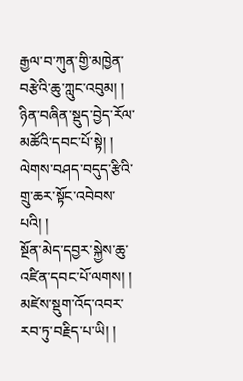རྒྱལ་བ་ཀུན་གྱི་མཁྱེན་བརྩེའི་ཆུ་ཀླུང་འབུམ། །
ཉིན་བཞིན་སྡུད་བྱེད་རོལ་མཚོའི་དབང་པོ་སྟེ། །
ལེགས་བཤད་བདུད་རྩིའི་གྲུ་ཆར་སྟོང་འབེབས་པའི། །
སྔོན་མེད་དབྱར་སྐྱེས་ཆུ་འཛིན་དབང་པོ་ལགས། །
མཛེས་སྡུག་འོད་འབར་རབ་ཏུ་བརྗིད་པ་ཡི། །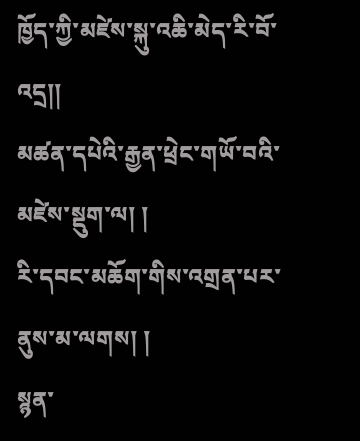ཁྱོད་ཀྱི་མཛེས་སྐུ་འཆི་མེད་རི་བོ་འདྲ།།
མཚན་དཔེའི་རྒྱན་ཕྲེང་གཡོ་བའི་མཛེས་སྡུག་ལ། །
རི་དབང་མཆོག་གིས་འགྲན་པར་ནུས་མ་ལགས། །
སྙན་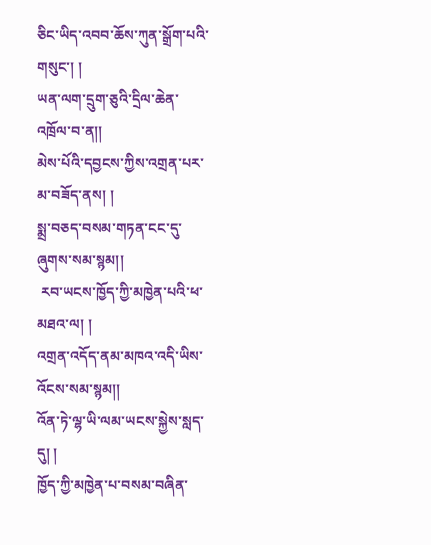ཅིང་ཡིད་འབབ་ཆོས་ཀུན་སྒྲོག་པའི་གསུང་། །
ཡན་ལག་དྲུག་ཅུའི་དྲིལ་ཆེན་འཁྲོལ་བ་ན།།
མེས་པོའི་དབྱངས་ཀྱིས་འགྲན་པར་མ་བཟོད་ནས། །
སྨྲ་བཅད་བསམ་གཏན་ངང་དུ་ཞུགས་སམ་སྙམ།།
 རབ་ཡངས་ཁྱོད་ཀྱི་མཁྱེན་པའི་ཕ་མཐའ་ལ། །
འགྲན་འདོད་ནམ་མཁའ་འདི་ཡིས་འོངས་སམ་སྙམ།།
འོན་ཏེ་ལྷ་ཡི་ལམ་ཡངས་སྐྱེས་སླད་དུ། །
ཁྱོད་ཀྱི་མཁྱེན་པ་བསམ་བཞིན་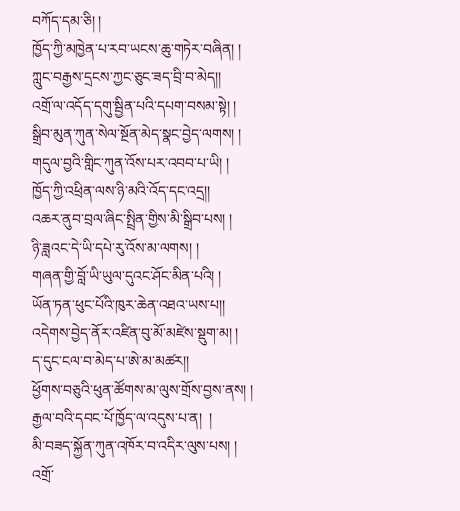བཀོད་དམ་ཅི། །
ཁྱོད་ཀྱི་མཁྱེན་པ་རབ་ཡངས་ཆུ་གཏེར་བཞིན། །
ཀླུང་བརྒྱས་དྲངས་ཀྱང་ཅུང་ཟད་བྲི་བ་མེད།།
འགྲོ་ལ་འདོད་དགུ་སྦྱིན་པའི་དཔག་བསམ་སྟེ། །
སྒྲིབ་མུན་ཀུན་སེལ་སྔོན་མེད་སྣང་བྱེད་ལགས། །
གདུལ་བྱའི་གླིང་ཀུན་འོས་པར་འབབ་པ་ཡི། །
ཁྱོད་ཀྱི་འཕྲིན་ལས་ཉི་མའི་འོད་དང་འདྲ།།
འཆར་ནུབ་བྲལ་ཞིང་སྤྲིན་གྱིས་མི་སྒྲིབ་པས། །
ཉི་ཟླའང་དེ་ཡི་དཔེ་རུ་འོས་མ་ལགས། །
གཞན་གྱི་བློ་ཡི་ཡུལ་དུའང་ཤོང་མིན་པའི། །
ཡོན་ཏན་ཕུང་པོའི་ཁུར་ཆེན་འཐའ་ཡས་པ།།
འདེགས་བྱེད་ནོར་འཛིན་བུ་མོ་མཛེས་སྡུག་མ། །
ད་དུང་ངལ་བ་མེད་པ་ཨེ་མ་མཚར།།
ཕྱོགས་བཅུའི་ཕུན་ཚོགས་མ་ལུས་གྲོས་བྱས་ནས། །
རྒྱལ་བའི་དབང་པོ་ཁྱོད་ལ་འདུས་པ་ན།  །
མི་བཟད་སྐྱོན་ཀུན་འཁོར་བ་འདིར་ལུས་པས། །
འགྲོ་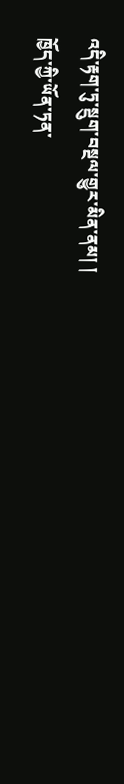འདི་རྟག་ཏུ་སྡུག་བསྔལ་གྱུར་མིན་ནམ། །
ཁྱོད་ཀྱི་ཡོན་ཏན་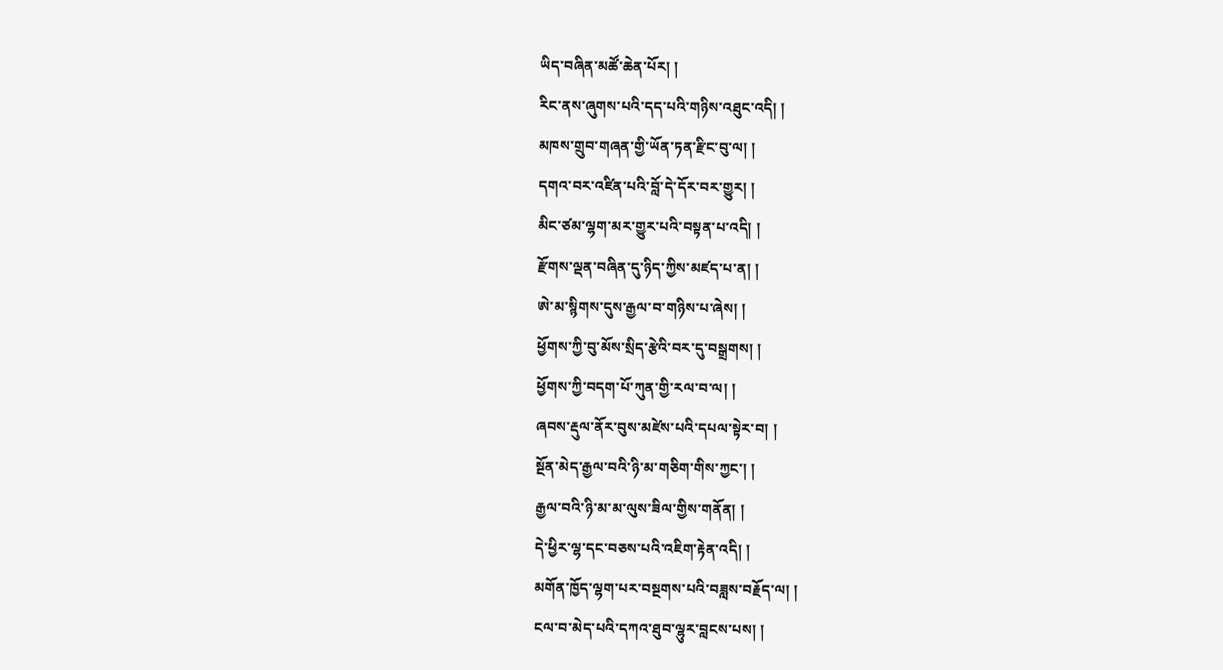ཡིད་བཞིན་མཚོ་ཆེན་པོར། །
རིང་ནས་ཞུགས་པའི་དད་པའི་གཉིས་འཐུང་འདི། །
མཁས་གྲུབ་གཞན་གྱི་ཡོན་ཏན་རྫིང་བུ་ལ། །
དགའ་བར་འཛིན་པའི་བློ་དེ་དོར་བར་གྱུར། །
མིང་ཙམ་ལྷག་མར་གྱུར་པའི་བསྟན་པ་འདི། །
རྫོགས་ལྡན་བཞིན་དུ་ཉིད་ཀྱིས་མཛད་པ་ན། །
ཨེ་མ་སྙིགས་དུས་རྒྱལ་བ་གཉིས་པ་ཞེས། །
ཕྱོགས་ཀྱི་བུ་མོས་སྲིད་རྩེའི་བར་དུ་བསྒྲགས། །
ཕྱོགས་ཀྱི་བདག་པོ་ཀུན་གྱི་རལ་བ་ལ། །
ཞབས་རྡུལ་ནོར་བུས་མཛེས་པའི་དཔལ་སྟེར་བ། །
སྔོན་མེད་རྒྱལ་བའི་ཉི་མ་གཅིག་གིས་ཀྱང་། །
རྒྱལ་བའི་ཉི་མ་མ་ལུས་ཟིལ་གྱིས་གནོན། །
དེ་ཕྱིར་ལྷ་དང་བཅས་པའི་འཇིག་རྟེན་འདི། །
མགོན་ཁྱོད་ལྷག་པར་བསྔགས་པའི་བཟླས་བརྗོད་ལ། །
ངལ་བ་མེད་པའི་དཀའ་ཐུབ་ལྷུར་བླངས་པས། །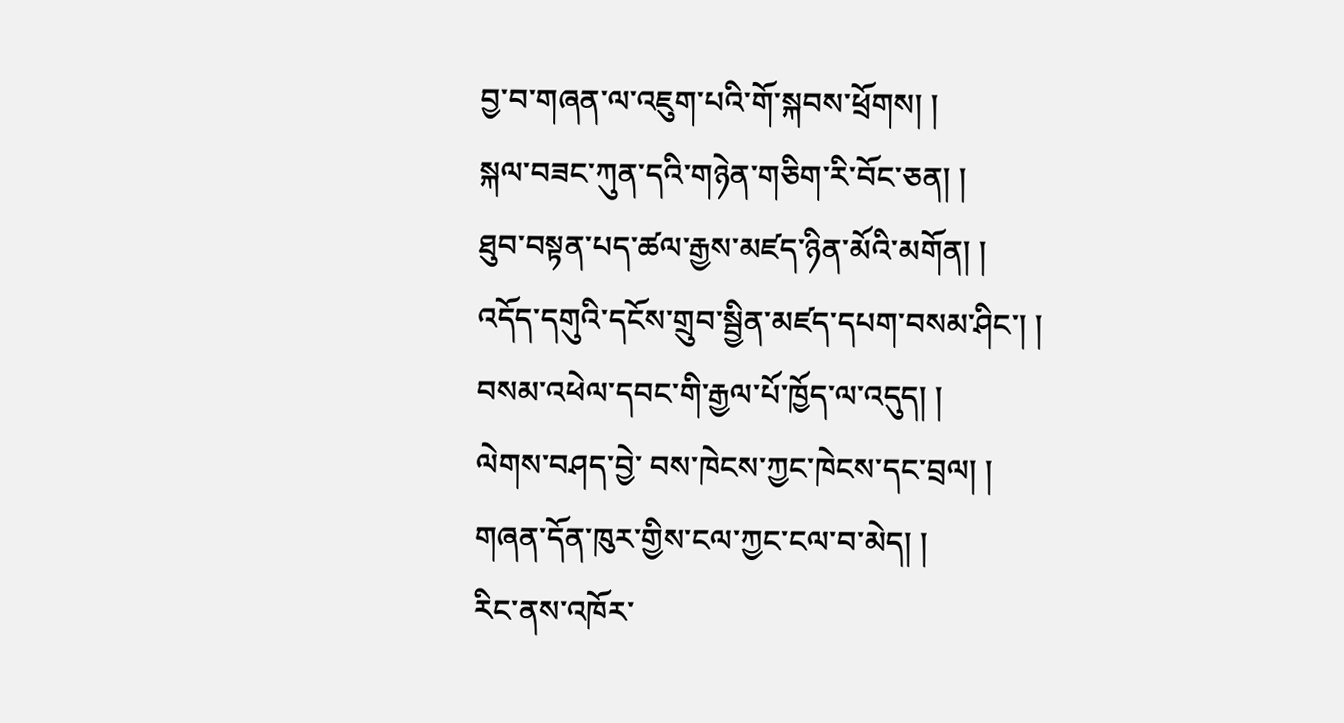བྱ་བ་གཞན་ལ་འཇུག་པའི་གོ་སྐབས་ཕྲོགས། །
སྐལ་བཟང་ཀུན་དའི་གཉེན་གཅིག་རི་བོང་ཅན། །
ཐུབ་བསྟན་པད་ཚལ་རྒྱས་མཛད་ཉིན་མོའི་མགོན། །
འདོད་དགུའི་དངོས་གྲུབ་སྦྱིན་མཛད་དཔག་བསམ་ཤིང་། །
བསམ་འཕེལ་དབང་གི་རྒྱལ་པོ་ཁྱོད་ལ་འདུད། །
ལེགས་བཤད་བྱེ་ བས་ཁེངས་ཀྱང་ཁེངས་དང་བྲལ། །
གཞན་དོན་ཁུར་གྱིས་ངལ་ཀྱང་ངལ་བ་མེད། །
རིང་ནས་འཁོར་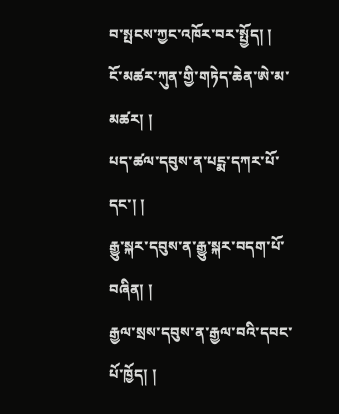བ་སྤངས་ཀྱང་འཁོར་བར་སྤྱོད། །
ངོ་མཚར་ཀུན་གྱི་གཏེད་ཆེན་ཨེ་མ་མཚར། །
པད་ཚལ་དབུས་ན་པངྨ་དཀར་པོ་དང་། །
རྒྱུ་སྐར་དབུས་ན་རྒྱུ་སྐར་བདག་པོ་བཞིན། །
རྒྱལ་སྲས་དབུས་ན་རྒྱལ་བའི་དབང་པོ་ཁྱོད། །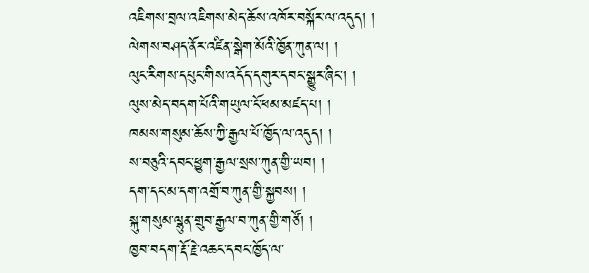འཇིགས་བྲལ་འཇིགས་མེད་ཆོས་འཁོར་བསྐོར་ལ་འདུད། །
ལེགས་བཤད་ནོར་འཛིན་སྒེག་མོའི་ཁྱོན་ཀུན་ལ། །
ལུང་རིགས་དཔུང་གིས་འདོད་དགུར་དབང་སྒྱུར་ཞིང་། །
ལུས་མེད་བདག་པོའི་གཡུལ་ངོ་ཕམ་མཛད་པ། །
ཁམས་གསུམ་ཆོས་ཀྱི་རྒྱལ་པོ་ཁྱོད་ལ་འདུད། །
ས་བཅུའི་དབང་ཕྱུག་རྒྱལ་སྲས་ཀུན་གྱི་ཡབ། །
དག་དང་མ་དག་འགྲོ་བ་ཀུན་གྱི་སྐྱབས། །
སྐུ་གསུམ་ལྷུན་གྲུབ་རྒྱལ་བ་ཀུན་གྱི་གཙོ། །
ཁྱབ་བདག་རྡོ་རྗེ་འཆང་དབང་ཁྱོད་ལ་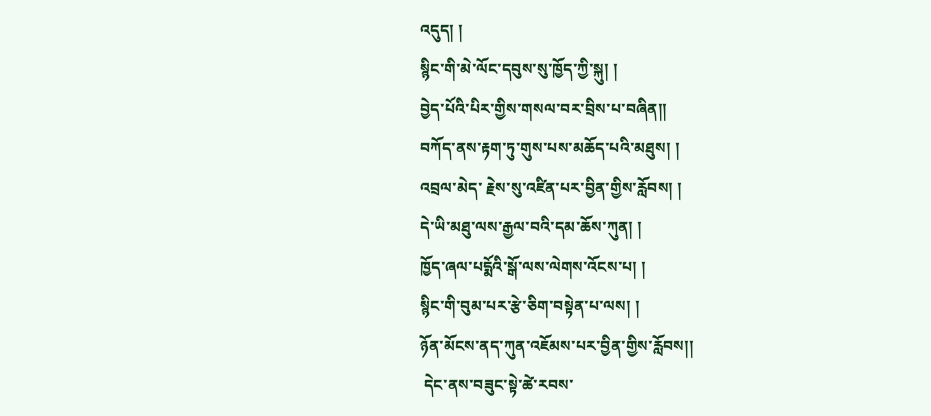འདུད། །
སྙིང་གི་མེ་ལོང་དབུས་སུ་ཁྱོད་ཀྱི་སྐུ། །
བྱེད་པོའི་པིར་གྱིས་གསལ་བར་བྲིས་པ་བཞིན།།
བཀོད་ནས་རྟག་ཏུ་གུས་པས་མཆོད་པའི་མཐུས། །
འབྲལ་མེད་ རྗེས་སུ་འཛིན་པར་བྱིན་གྱིས་རློབས། །
དེ་ཡི་མཐུ་ལས་རྒྱལ་བའི་དམ་ཆོས་ཀུན། །
ཁྱོད་ཞལ་པདྨོའི་སྒོ་ལས་ལེགས་འོངས་པ། །
སྙིང་གི་བུམ་པར་རྩེ་ཅིག་བསྟེན་པ་ལས། །
ཉོན་མོངས་ནད་ཀུན་འཇོམས་པར་བྱིན་གྱིས་རློབས།།
 དེང་ནས་བཟུང་སྟེ་ཚེ་རབས་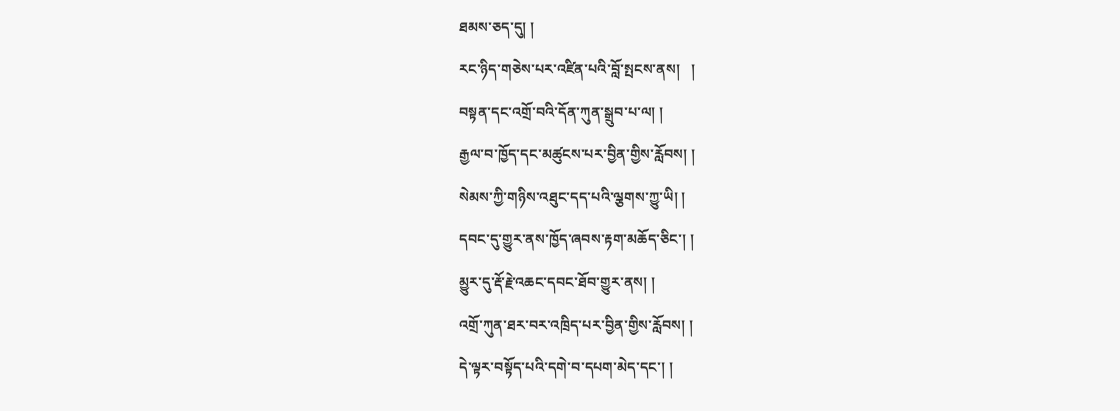ཐམས་ཅད་དུ། །
རང་ཉིད་གཅེས་པར་འཛིན་པའི་བློ་སྤངས་ནས།   །
བསྟན་དང་འགྲོ་བའི་དོན་ཀུན་སྒྲུབ་པ་ལ། །
རྒྱལ་བ་ཁྱོད་དང་མཚུངས་པར་བྱིན་གྱིས་རློབས། །
སེམས་ཀྱི་གཉིས་འཐུང་དད་པའི་ལྕགས་ཀྱུ་ཡི། །
དབང་དུ་གྱུར་ནས་ཁྱོད་ཞབས་རྟག་མཆོད་ཅིང་། །
མྱུར་དུ་རྡོ་རྗེ་འཆང་དབང་ཐོབ་གྱུར་ནས། །
འགྲོ་ཀུན་ཐར་བར་འཁྲིད་པར་བྱིན་གྱིས་རློབས། །
དེ་ལྟར་བསྟོད་པའི་དགེ་བ་དཔག་མེད་དང་། །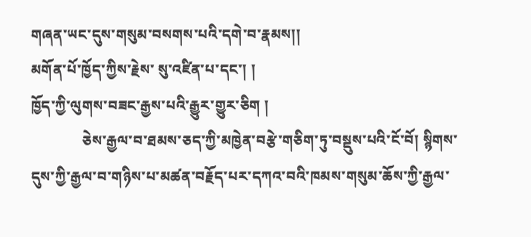གཞན་ཡང་དུས་གསུམ་བསགས་པའི་དགེ་བ་རྣམས།།
མགོན་པོ་ཁྱོད་ཀྱིས་རྗེས་ སུ་འཛིན་པ་དང་། །
ཁྱོད་ཀྱི་ལུགས་བཟང་རྒྱས་པའི་རྒྱུར་གྱུར་ཅིག །
              ཅེས་རྒྱལ་བ་ཐམས་ཅད་ཀྱི་མཁྱེན་བརྩེ་གཅིག་ཏུ་བསྡུས་པའི་ངོ་བོ། སྙིགས་དུས་ཀྱི་རྒྱལ་བ་གཉིས་པ་མཚན་བརྗོད་པར་དཀའ་བའི་ཁམས་གསུམ་ཆོས་ཀྱི་རྒྱལ་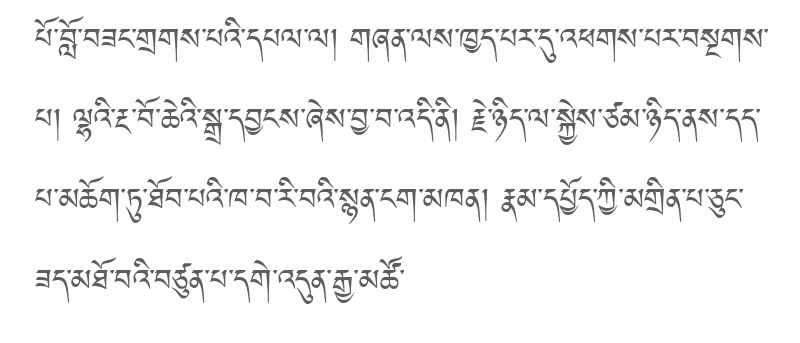པོ་བློ་བཟང་གྲགས་པའི་དཔལ་ལ། གཞན་ལས་ཁྱད་པར་དུ་འཕགས་པར་བསྔགས་པ། ལྷའི་རྔ་བོ་ཆེའི་སྒྲ་དབྱངས་ཞེས་བྱ་བ་འདི་ནི། རྗེ་ཉིད་ལ་སྐྱེས་ཙམ་ཉིད་ནས་དད་པ་མཆོག་ཏུ་ཐོབ་པའི་ཁ་བ་རི་བའི་སྙན་ངག་མཁན། རྣམ་དཔྱོད་ཀྱི་མགྲིན་པ་ཅུང་ཟད་མཐོ་བའི་བཙུན་པ་དགེ་འདུན་རྒྱ་མཚོ་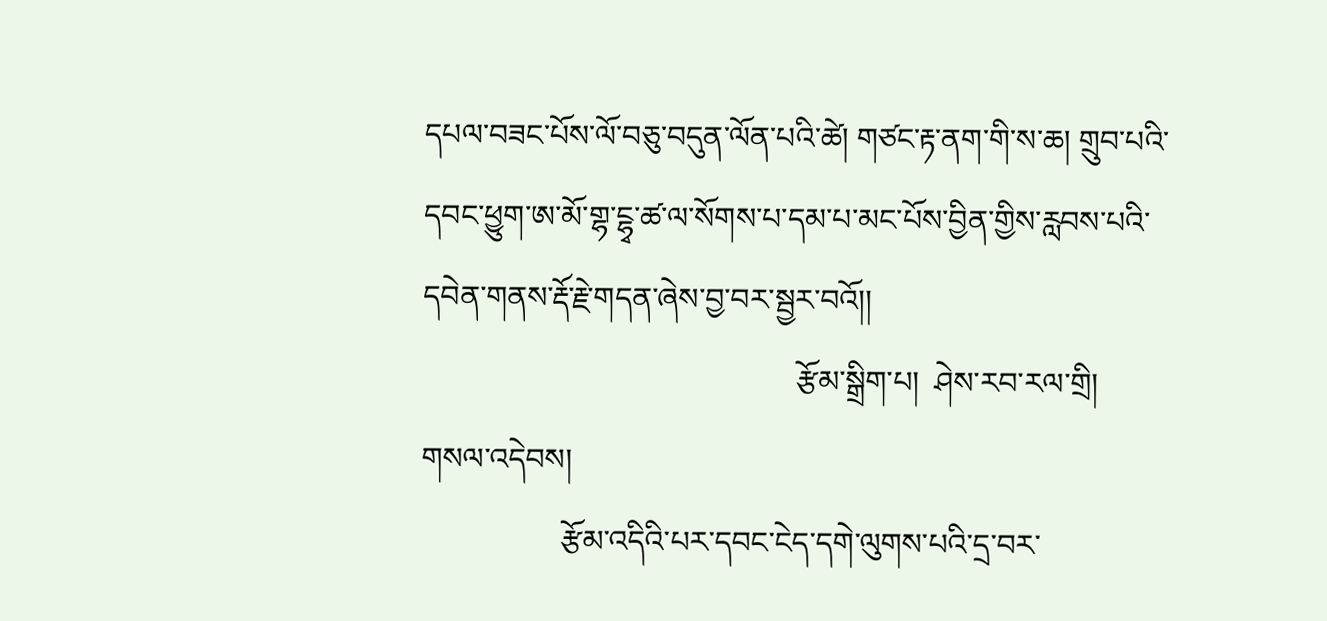དཔལ་བཟང་པོས་ལོ་བཅུ་བདུན་ལོན་པའི་ཚེ། གཙང་རྟ་ནག་གི་ས་ཆ། གྲུབ་པའི་དབང་ཕྱུག་ཨ་མོ་གྷ་ངྷྭ་ཚ་ལ་སོགས་པ་དམ་པ་མང་པོས་བྱིན་གྱིས་རླབས་པའི་དབེན་གནས་རྡོ་རྗེ་གདན་ཞེས་བྱ་བར་སྦྱར་བའོ།།
                                                རྩོམ་སྒྲིག་པ།  ཤེས་རབ་རལ་གྲི།
གསལ་འདེབས།
                  རྩོམ་འདིའི་པར་དབང་ངེད་དགེ་ལུགས་པའི་དྲ་བར་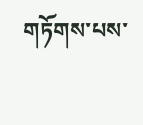གཏོགས་པས་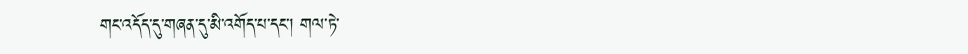གང་འདོད་དུ་གཞན་དུ་མི་འགོད་པ་དང་། གལ་ཏེ་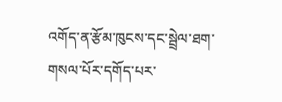འགོད་ན་རྩོམ་ཁུངས་དང་སྦྲེལ་ཐག་གསལ་པོར་དགོད་པར་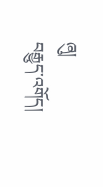ཞུ།
བརྒྱུད་འགོད།